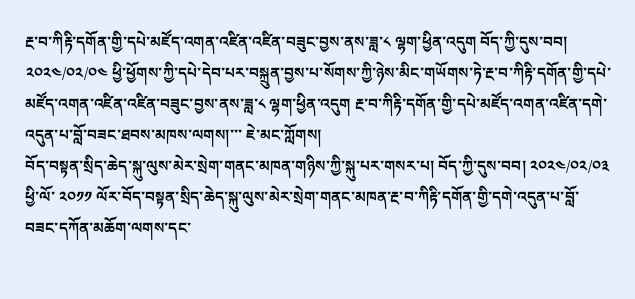རྔ་བ་ཀིརྟི་དགོན་གྱི་དཔེ་མཛོད་འགན་འཛིན་འཛིན་བཟུང་བྱས་ནས་ཟླ་༨ ལྷག་ཕྱིན་འདུག བོད་ཀྱི་དུས་བབ། ༢༠༢༤/༠༢/༠༤ ཕྱི་ཕྱོགས་ཀྱི་དཔེ་དེབ་པར་བསྐྲུན་བྱས་པ་སོགས་ཀྱི་ཉེས་མིང་གཡོགས་ཏེ་རྔ་བ་ཀིརྟི་དགོན་གྱི་དཔེ་མཛོད་འགན་འཛིན་འཛིན་བཟུང་བྱས་ནས་ཟླ་༨ ལྷག་ཕྱིན་འདུག རྔ་བ་ཀིརྟི་དགོན་གྱི་དཔེ་མཛོད་འགན་འཛིན་དགེ་འདུན་པ་བློ་བཟང་ཐབས་མཁས་ལགས།་་་ ཇེ་མང་ཀློགས།
བོད་བསྟན་སྲིད་ཆེད་སྐུ་ལུས་མེར་སྲེག་གནང་མཁན་གཉིས་ཀྱི་སྐུ་པར་གསར་པ། བོད་ཀྱི་དུས་བབ། ༢༠༢༤/༠༢/༠༣ ཕྱི་ལོ་ ༢༠༡༡ ལོར་བོད་བསྟན་སྲིད་ཆེད་སྐུ་ལུས་མེར་སྲེག་གནང་མཁན་རྔ་བ་ཀིརྟི་དགོན་གྱི་དགེ་འདུན་པ་བློ་བཟང་དཀོན་མཆོག་ལགས་དང་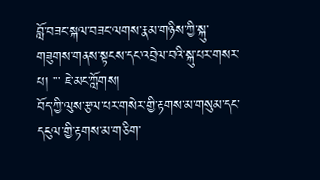བློ་བཟང་སྐལ་བཟང་ལགས་རྣམ་གཉིས་ཀྱི་སྐུ་གཟུགས་གནས་སྟངས་དང་འབྲེལ་བའི་སྐུ་པར་གསར་པ། ་་་ ཇེ་མང་ཀློགས།
བོད་ཀྱི་ལུས་རྩལ་པར་གསེར་གྱི་རྟགས་མ་གསུམ་དང་དངུལ་གྱི་རྟགས་མ་གཅིག་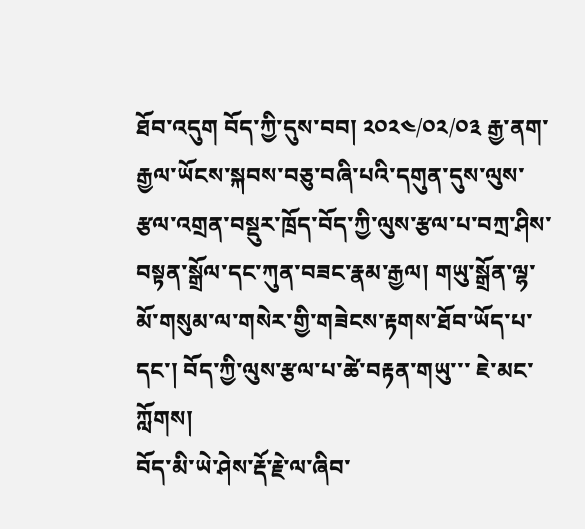ཐོབ་འདུག བོད་ཀྱི་དུས་བབ། ༢༠༢༤/༠༢/༠༣ རྒྱ་ནག་རྒྱལ་ཡོངས་སྐབས་བཅུ་བཞི་པའི་དགུན་དུས་ལུས་རྩལ་འགྲན་བསྡུར་ཁྲོད་བོད་ཀྱི་ལུས་རྩལ་པ་བཀྲ་ཤིས་བསྟན་སྒྲོལ་དང་ཀུན་བཟང་རྣམ་རྒྱལ། གཡུ་སྒྲོན་ལྷ་མོ་གསུམ་ལ་གསེར་གྱི་གཟེངས་རྟགས་ཐོབ་ཡོད་པ་དང་། བོད་ཀྱི་ལུས་རྩལ་པ་ཚེ་བརྟན་གཡུ་་་ ཇེ་མང་ཀློགས།
བོད་མི་ཡེ་ཤེས་རྡོ་རྗེ་ལ་ཞིབ་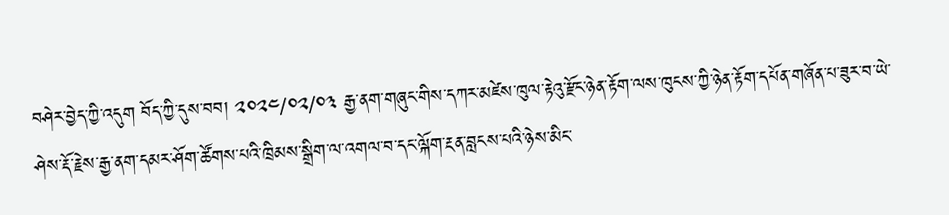བཤེར་བྱེད་ཀྱི་འདུག བོད་ཀྱི་དུས་བབ། ༢༠༢༤/༠༢/༠༣ རྒྱ་ནག་གཞུང་གིས་དཀར་མཛེས་ཁུལ་རྟེའུ་རྫོང་ཉེན་རྟོག་ལས་ཁུངས་ཀྱི་ཉེན་རྟོག་དཔོན་གཞོན་པ་ཟུར་བ་ཡེ་ཤེས་རྡོ་རྗེས་རྒྱ་ནག་དམར་ཤོག་ཚོགས་པའི་ཁྲིམས་སྒྲིག་ལ་འགལ་བ་དང་ལྐོག་རྔན་བླངས་པའི་ཉེས་མིང་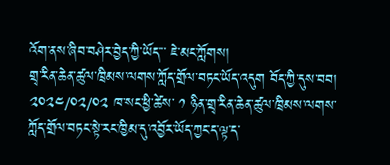འོག་ནས་ཞིབ་བཤེར་བྱེད་ཀྱི་ཡོད་་་ ཇེ་མང་ཀློགས།
གྲྭ་རིན་ཆེན་ཚུལ་ཁྲིམས་ལགས་ཀློད་གྲོལ་བཏང་ཡོད་འདུག བོད་ཀྱི་དུས་བབ། ༢༠༢༤/༠༢/༠༢ ཁ་སང་ཕྱི་ཚེས་ ༡ ཉིན་གྲྭ་རིན་ཆེན་ཚུལ་ཁྲིམས་ལགས་ཀློད་གྲོལ་བཏང་སྟེ་རང་ཁྱིམ་དུ་འབྱོར་ཡོད་ཀྱང་ད་ལྟ་ད་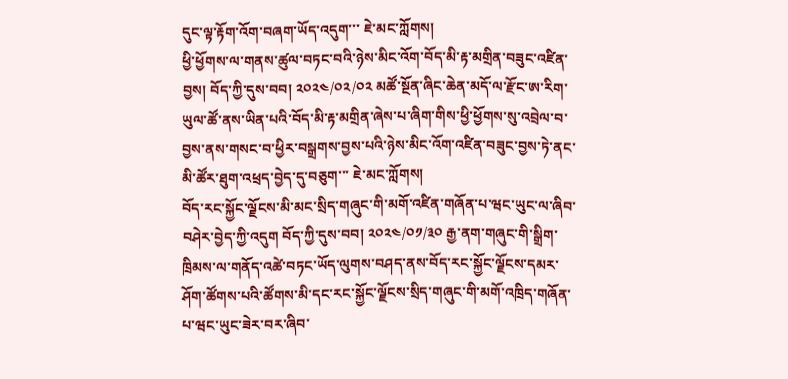དུང་ལྟ་རྟོག་འོག་བཞག་ཡོད་འདུག་་་ ཇེ་མང་ཀློགས།
ཕྱི་ཕྱོགས་ལ་གནས་ཚུལ་བཏང་བའི་ཉེས་མིང་འོག་བོད་མི་རྟ་མགྲིན་བཟུང་འཛིན་བྱས། བོད་ཀྱི་དུས་བབ། ༢༠༢༤/༠༢/༠༢ མཚོ་སྔོན་ཞིང་ཆེན་མདོ་ལ་རྫོང་ཨ་རིག་ཡུལ་ཚོ་ནས་ཡིན་པའི་བོད་མི་རྟ་མགྲིན་ཞེས་པ་ཞིག་གིས་ཕྱི་ཕྱོགས་སུ་འབྲེལ་བ་བྱས་ནས་གསང་བ་ཕྱིར་བསྒྲགས་བྱས་པའི་ཉེས་མིང་འོག་འཛིན་བཟུང་བྱས་ཏེ་ནང་མི་ཚོར་ཐུག་འཕྲད་བྱེད་དུ་བཅུག་་་ ཇེ་མང་ཀློགས།
བོད་རང་སྐྱོང་ལྗོངས་མི་མང་སྲིད་གཞུང་གི་མགོ་འཛིན་གཞོན་པ་ཝང་ཡུང་ལ་ཞིབ་བཤེར་བྱེད་ཀྱི་འདུག བོད་ཀྱི་དུས་བབ། ༢༠༢༤/༠༡/༣༠ རྒྱ་ནག་གཞུང་གི་སྒྲིག་ཁྲིམས་ལ་གནོད་འཚེ་བཏང་ཡོད་ལུགས་བཤད་ནས་བོད་རང་སྐྱོང་ལྗོངས་དམར་ཤོག་ཚོགས་པའི་ཚོགས་མི་དང་རང་སྐྱོང་ལྗོངས་སྲིད་གཞུང་གི་མགོ་འཁྲིད་གཞོན་པ་ཝང་ཡུང་ཟེར་བར་ཞིབ་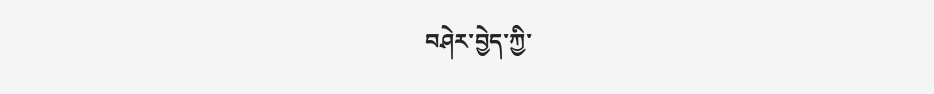བཤེར་བྱེད་ཀྱི་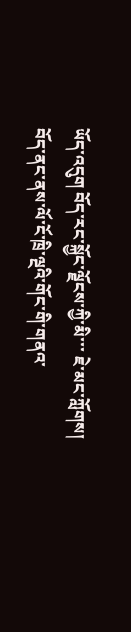ཡོད་འདུག བོད་རང་སྐྱོང་ལྗོངས་ཀྱི་མི་་་ ཇེ་མང་ཀློགས།
བོད་ནང་ནས་ལོ་ངོ་ཁྲི་ལྔའི་གོང་གི་གནའ་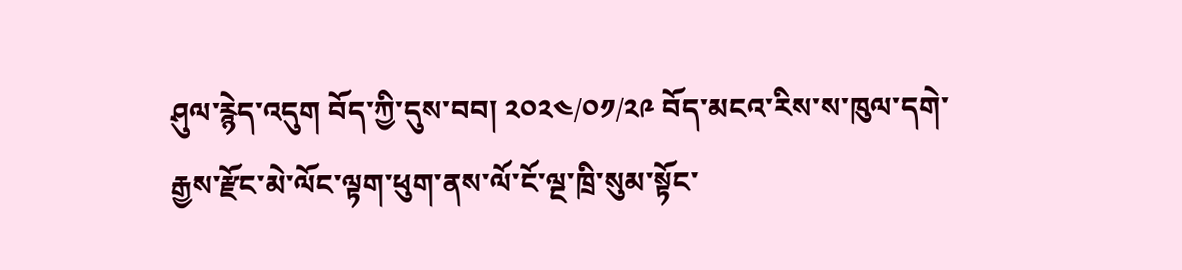ཤུལ་རྙེད་འདུག བོད་ཀྱི་དུས་བབ། ༢༠༢༤/༠༡/༢༩ བོད་མངའ་རིས་ས་ཁུལ་དགེ་རྒྱས་རྫོང་མེ་ལོང་ལྟག་ཕུག་ནས་ལོ་ངོ་ལྔ་ཁྲི་སུམ་སྟོང་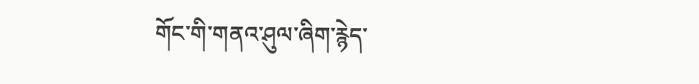གོང་གི་གནའ་ཤུལ་ཞིག་རྙེད་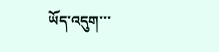ཡོད་འདུག་་་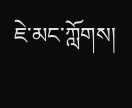ཇེ་མང་ཀློགས།